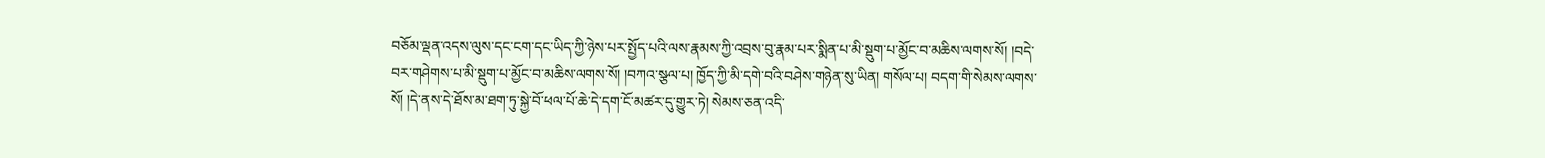བཅོམ་ལྡན་འདས་ལུས་དང་ངག་དང་ཡིད་ཀྱི་ཉེས་པར་སྤྱོད་པའི་ལས་རྣམས་ཀྱི་འབྲས་བུ་རྣམ་པར་སྨིན་པ་མི་སྡུག་པ་མྱོང་བ་མཆིས་ལགས་སོ། །བདེ་བར་གཤེགས་པ་མི་སྡུག་པ་མྱོང་བ་མཆིས་ལགས་སོ། །བཀའ་སྩལ་པ། ཁྱོད་ཀྱི་མི་དགེ་བའི་བཤེས་གཉེན་སུ་ཡིན། གསོལ་པ། བདག་གི་སེམས་ལགས་སོ། །དེ་ནས་དེ་ཐོས་མ་ཐག་ཏུ་སྐྱེ་བོ་ཕལ་པོ་ཆེ་དེ་དག་ངོ་མཚར་དུ་གྱུར་ཏེ། སེམས་ཅན་འདི་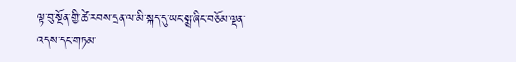ལྟ་བུ་སྔོན་གྱི་ཚེ་རབས་དྲན་ལ་མི་སྐད་དུ་ཡང་སྨྲ་ཞིང་བཅོམ་ལྡན་འདས་དང་གཏམ་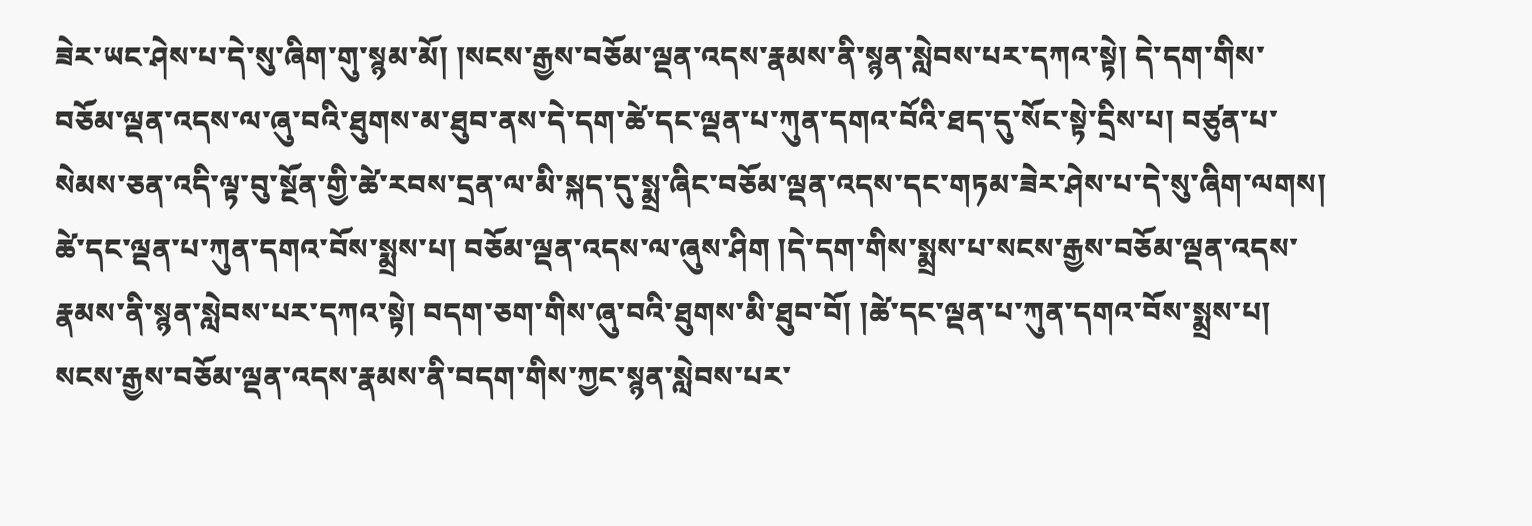ཟེར་ཡང་ཤེས་པ་དེ་སུ་ཞིག་གུ་སྙམ་མོ། །སངས་རྒྱས་བཅོམ་ལྡན་འདས་རྣམས་ནི་སྙན་སླེབས་པར་དཀའ་སྟེ། དེ་དག་གིས་བཅོམ་ལྡན་འདས་ལ་ཞུ་བའི་ཐུགས་མ་ཐུབ་ནས་དེ་དག་ཚེ་དང་ལྡན་པ་ཀུན་དགའ་བོའི་ཐད་དུ་སོང་སྟེ་དྲིས་པ། བཙུན་པ་སེམས་ཅན་འདི་ལྟ་བུ་སྔོན་གྱི་ཚེ་རབས་དྲན་ལ་མི་སྐད་དུ་སྨྲ་ཞིང་བཅོམ་ལྡན་འདས་དང་གཏམ་ཟེར་ཤེས་པ་དེ་སུ་ཞིག་ལགས། ཚེ་དང་ལྡན་པ་ཀུན་དགའ་བོས་སྨྲས་པ། བཅོམ་ལྡན་འདས་ལ་ཞུས་ཤིག །དེ་དག་གིས་སྨྲས་པ་སངས་རྒྱས་བཅོམ་ལྡན་འདས་རྣམས་ནི་སྙན་སླེབས་པར་དཀའ་སྟེ། བདག་ཅག་གིས་ཞུ་བའི་ཐུགས་མི་ཐུབ་བོ། །ཚེ་དང་ལྡན་པ་ཀུན་དགའ་བོས་སྨྲས་པ། སངས་རྒྱས་བཅོམ་ལྡན་འདས་རྣམས་ནི་བདག་གིས་ཀྱང་སྙན་སླེབས་པར་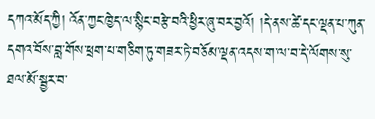དཀའ་མོད་ཀྱི། འོན་ཀྱང་ཁྱེད་ལ་སྙིང་བརྩེ་བའི་ཕྱིར་ཞུ་བར་བྱའོ། །དེ་ནས་ཚེ་དང་ལྡན་པ་ཀུན་དགའ་བོས་བླ་གོས་ཕྲག་པ་གཅིག་ཏུ་གཟར་ཏེ་བཅོམ་ལྡན་འདས་ག་ལ་བ་དེ་ལོགས་སུ་ཐལ་མོ་སྦྱར་བ་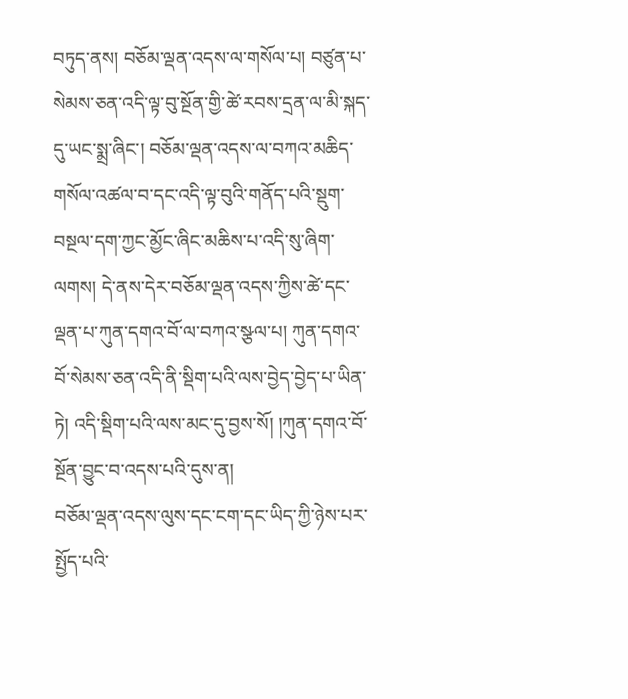བཏུད་ནས། བཅོམ་ལྡན་འདས་ལ་གསོལ་པ། བཙུན་པ་སེམས་ཅན་འདི་ལྟ་བུ་སྔོན་གྱི་ཚེ་རབས་དྲན་ལ་མི་སྐད་དུ་ཡང་སྨྲ་ཞིང་། བཅོམ་ལྡན་འདས་ལ་བཀའ་མཆིད་གསོལ་འཚལ་བ་དང་འདི་ལྟ་བུའི་གནོད་པའི་སྡུག་བསྔལ་དག་ཀྱང་མྱོང་ཞིང་མཆིས་པ་འདི་སུ་ཞིག་ལགས། དེ་ནས་དེར་བཅོམ་ལྡན་འདས་ཀྱིས་ཚེ་དང་ལྡན་པ་ཀུན་དགའ་བོ་ལ་བཀའ་སྩལ་པ། ཀུན་དགའ་བོ་སེམས་ཅན་འདི་ནི་སྡིག་པའི་ལས་བྱེད་བྱེད་པ་ཡིན་ཏེ། འདི་སྡིག་པའི་ལས་མང་དུ་བྱས་སོ། །ཀུན་དགའ་བོ་སྔོན་བྱུང་བ་འདས་པའི་དུས་ན།
བཅོམ་ལྡན་འདས་ལུས་དང་ངག་དང་ཡིད་ཀྱི་ཉེས་པར་སྤྱོད་པའི་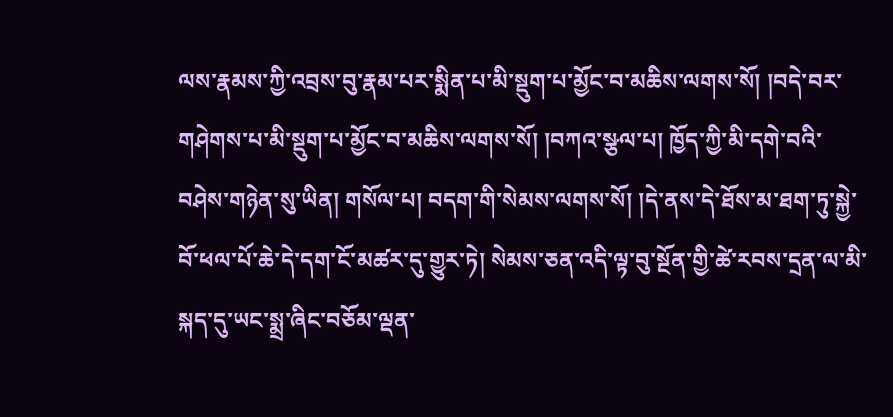ལས་རྣམས་ཀྱི་འབྲས་བུ་རྣམ་པར་སྨིན་པ་མི་སྡུག་པ་མྱོང་བ་མཆིས་ལགས་སོ། །བདེ་བར་གཤེགས་པ་མི་སྡུག་པ་མྱོང་བ་མཆིས་ལགས་སོ། །བཀའ་སྩལ་པ། ཁྱོད་ཀྱི་མི་དགེ་བའི་བཤེས་གཉེན་སུ་ཡིན། གསོལ་པ། བདག་གི་སེམས་ལགས་སོ། །དེ་ནས་དེ་ཐོས་མ་ཐག་ཏུ་སྐྱེ་བོ་ཕལ་པོ་ཆེ་དེ་དག་ངོ་མཚར་དུ་གྱུར་ཏེ། སེམས་ཅན་འདི་ལྟ་བུ་སྔོན་གྱི་ཚེ་རབས་དྲན་ལ་མི་སྐད་དུ་ཡང་སྨྲ་ཞིང་བཅོམ་ལྡན་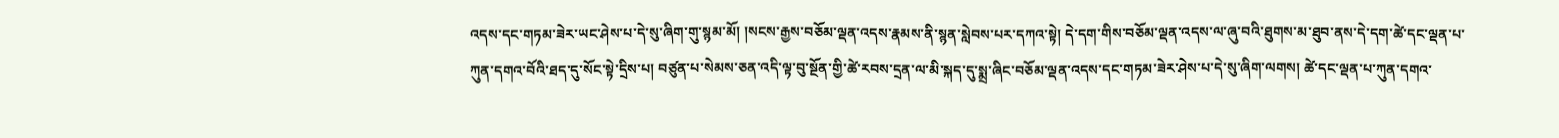འདས་དང་གཏམ་ཟེར་ཡང་ཤེས་པ་དེ་སུ་ཞིག་གུ་སྙམ་མོ། །སངས་རྒྱས་བཅོམ་ལྡན་འདས་རྣམས་ནི་སྙན་སླེབས་པར་དཀའ་སྟེ། དེ་དག་གིས་བཅོམ་ལྡན་འདས་ལ་ཞུ་བའི་ཐུགས་མ་ཐུབ་ནས་དེ་དག་ཚེ་དང་ལྡན་པ་ཀུན་དགའ་བོའི་ཐད་དུ་སོང་སྟེ་དྲིས་པ། བཙུན་པ་སེམས་ཅན་འདི་ལྟ་བུ་སྔོན་གྱི་ཚེ་རབས་དྲན་ལ་མི་སྐད་དུ་སྨྲ་ཞིང་བཅོམ་ལྡན་འདས་དང་གཏམ་ཟེར་ཤེས་པ་དེ་སུ་ཞིག་ལགས། ཚེ་དང་ལྡན་པ་ཀུན་དགའ་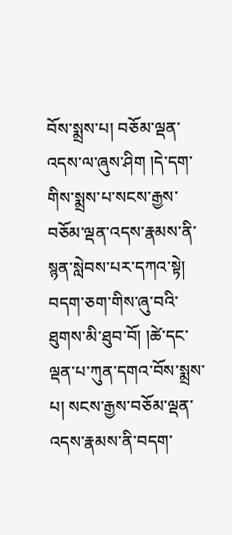བོས་སྨྲས་པ། བཅོམ་ལྡན་འདས་ལ་ཞུས་ཤིག །དེ་དག་གིས་སྨྲས་པ་སངས་རྒྱས་བཅོམ་ལྡན་འདས་རྣམས་ནི་སྙན་སླེབས་པར་དཀའ་སྟེ། བདག་ཅག་གིས་ཞུ་བའི་ཐུགས་མི་ཐུབ་བོ། །ཚེ་དང་ལྡན་པ་ཀུན་དགའ་བོས་སྨྲས་པ། སངས་རྒྱས་བཅོམ་ལྡན་འདས་རྣམས་ནི་བདག་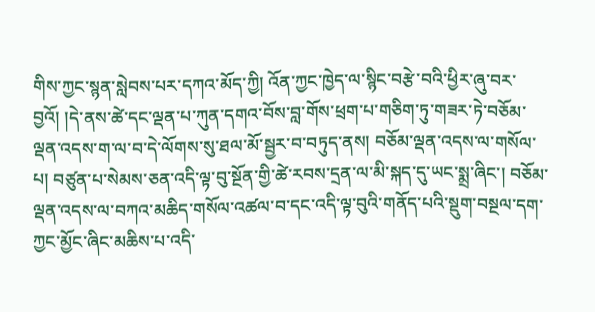གིས་ཀྱང་སྙན་སླེབས་པར་དཀའ་མོད་ཀྱི། འོན་ཀྱང་ཁྱེད་ལ་སྙིང་བརྩེ་བའི་ཕྱིར་ཞུ་བར་བྱའོ། །དེ་ནས་ཚེ་དང་ལྡན་པ་ཀུན་དགའ་བོས་བླ་གོས་ཕྲག་པ་གཅིག་ཏུ་གཟར་ཏེ་བཅོམ་ལྡན་འདས་ག་ལ་བ་དེ་ལོགས་སུ་ཐལ་མོ་སྦྱར་བ་བཏུད་ནས། བཅོམ་ལྡན་འདས་ལ་གསོལ་པ། བཙུན་པ་སེམས་ཅན་འདི་ལྟ་བུ་སྔོན་གྱི་ཚེ་རབས་དྲན་ལ་མི་སྐད་དུ་ཡང་སྨྲ་ཞིང་། བཅོམ་ལྡན་འདས་ལ་བཀའ་མཆིད་གསོལ་འཚལ་བ་དང་འདི་ལྟ་བུའི་གནོད་པའི་སྡུག་བསྔལ་དག་ཀྱང་མྱོང་ཞིང་མཆིས་པ་འདི་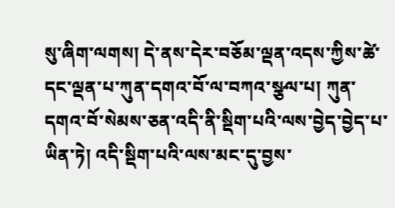སུ་ཞིག་ལགས། དེ་ནས་དེར་བཅོམ་ལྡན་འདས་ཀྱིས་ཚེ་དང་ལྡན་པ་ཀུན་དགའ་བོ་ལ་བཀའ་སྩལ་པ། ཀུན་དགའ་བོ་སེམས་ཅན་འདི་ནི་སྡིག་པའི་ལས་བྱེད་བྱེད་པ་ཡིན་ཏེ། འདི་སྡིག་པའི་ལས་མང་དུ་བྱས་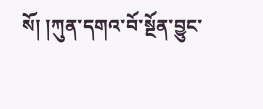སོ། །ཀུན་དགའ་བོ་སྔོན་བྱུང་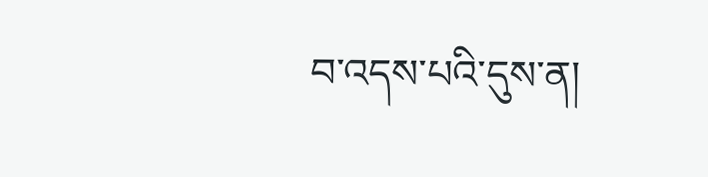བ་འདས་པའི་དུས་ན།